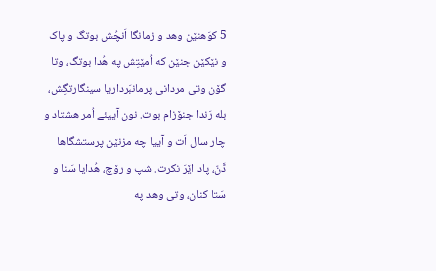5 کوَهنێن وهد و زمانگا اَنچُش بوتگ و پاک و نێکێن جنێن که اُمێتِش په هُدا بوتگ، وتا گۆن وتی مردانی پرمانبَرداریا سینگارتگِش،
بله رَندا جنۆزام بوت. نون آییئے اُمر هشتاد و چار سال اَت و آییا چه مزنێن پرستشگاها ڈَنّ، پاد اێرَ نکرت. شپ و رۆچ، هُدایا سَنا و سَتا کنان، وتی وهد په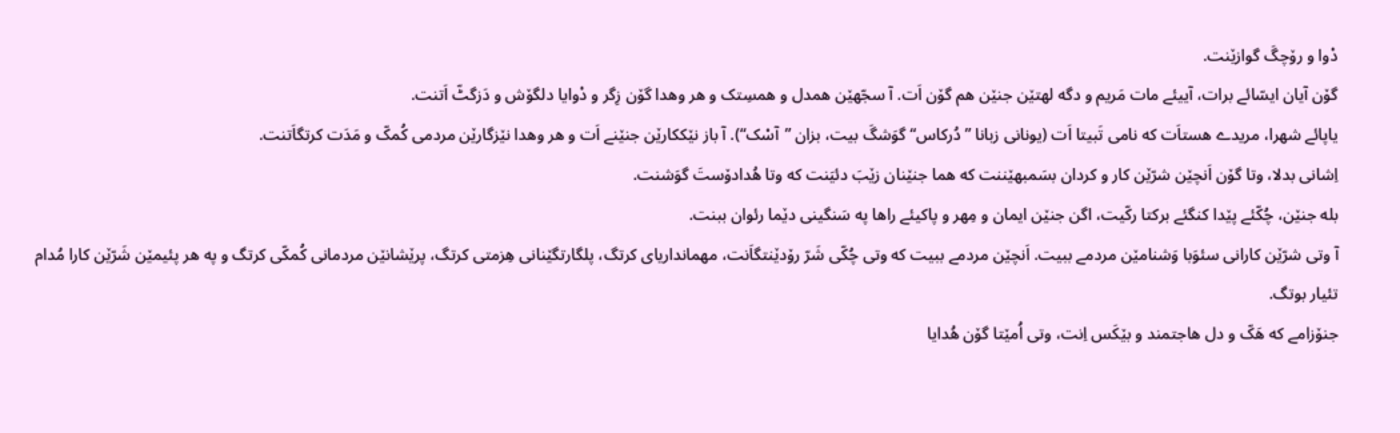دْوا و رۆچگَ گوازێنت.
گۆن آیان ایسّائے برات، آییئے مات مَریم و دگه لهتێن جنێن هم گۆن اَت. آ سجّهێن همدل و همسِتک و هر وهدا گۆن زِگر و دْوایا دلگۆش و دَزگٹّ اَتنت.
یاپائے شهرا، مریدے هستاَت که نامی تَبیتا اَت (یونانی زبانا ”دُرکاس“ گوَشگَ بیت، بزان ”آسْک“). آ باز نێککارێن جنێنے اَت و هر وهدا نێزگارێن مردمی کُمکّ و مَدَت کرتگاَتنت.
اِشانی بدلا، وتا گۆن اَنچێن شرّێن کار و کردان بسَمبهێننت که هما جنێنان زێبَ دئیَنت که وتا هُدادۆستَ گوَشنت.
بله جنێن، چُکّئے پێدا کنگئے برکتا رکّیت، اگن جنێن ایمان و مِهر و پاکیئے راها په سَنگینی دێما رئوان ببنت.
آ وتی شرّێن کارانی سئوَبا وَشنامێن مردمے ببیت. اَنچێن مردمے ببیت که وتی چُکّی شَرّ رۆدێنتگاَنت، مهمانداریای کرتگ، پلگارتگێنانی هِزمتی کرتگ، پرێشانێن مردمانی کُمکّی کرتگ و په هر پئیمێن شَرّێن کارا مُدام تئیار بوتگ.
جنۆزامے که هَکّ و دل هاجتمند و بێکَس اِنت، وتی اُمێتا گۆن هُدایا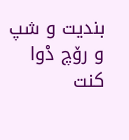بندیت و شپ و رۆچ دْوا کنت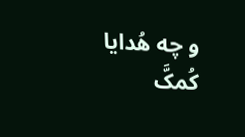و چه هُدایا کُمکَّ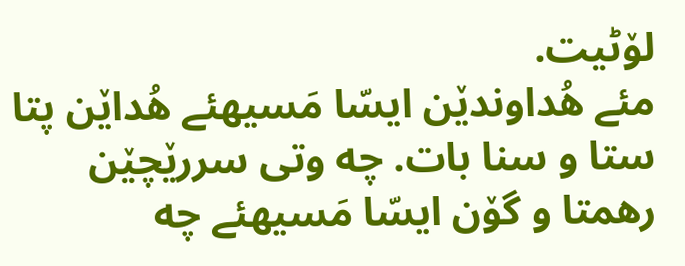لۆٹیت.
مئے هُداوندێن ایسّا مَسیهئے هُداێن پتا ستا و سنا بات. چه وتی سررێچێن رهمتا و گۆن ایسّا مَسیهئے چه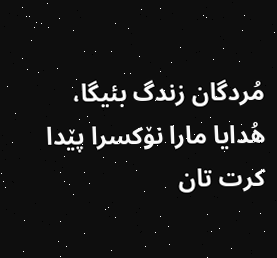مُردگان زندگ بئیگا، هُدایا مارا نۆکسرا پێدا کرت تان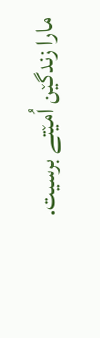مارا زندگێن اُمێتے برسیت.